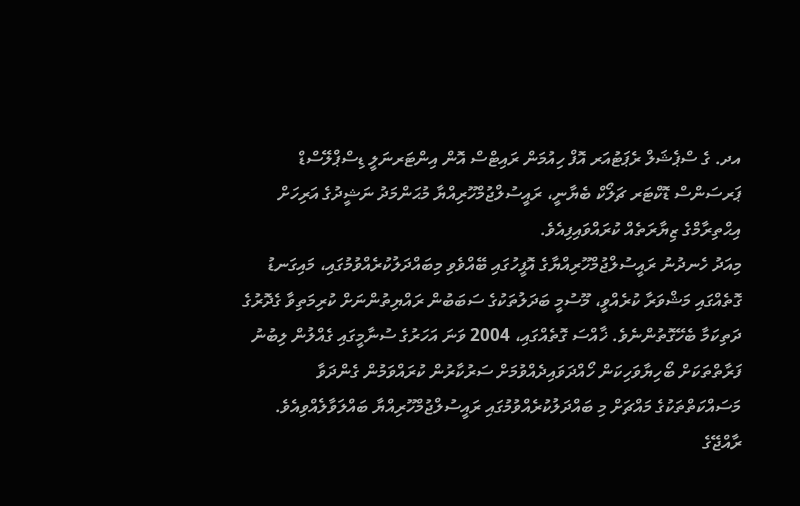އދ. ގެ ސްޕެޝަލް ރެޕަޓުއަރ އޮފް ހިއުމަން ރައިޓްސް އޮން އިންޓަރނަލީ ޑިސްޕްލޭސްޑް ޕަރސަންސް ޑޮކްޓަރ ޗަލޯކް ބެޔާނީ، ރައީސުލްޖުމްހޫރިއްޔާ މުޙަންމަދު ނަޝީދުގެ އަރިހަށް އިޙްތިރާމްގެ ޒިޔާރަތެއް ކުރައްވައިފިއެވެ.
މިއަދު ހެނދުނު ރައީސުލްޖުމްހޫރިއްޔާގެ އޮފީހުގައި ބޭއްވެވި މިބައްދަލުކުރެއްވުމުގައި، މައިގަނޑު ގޮތެއްގައި މަޝްވަރާ ކުރެއްވީ، މޫސުމީ ބަދަލުތަކުގެ ސަބަބުން ރައްޔިތުންނަށް ކުރިމަތިވާ ގެދޮރުގެ ދަތިކަމާ ބެހޭގޮތުންނެވެ. ޚާއްސަ ގޮތެއްގައި، 2004 ވަނަ އަހަރުގެ ސުނާމީގައި ގެއްލުން ލިބުނު ފަރާތްތަކަށް ބޯހިޔާވަހިކަން ހޯއްދަވައިދެއްވުމަށް ސަރުކާރުން ކުރައްވަމުން ގެންދަވާ މަސައްކަތްތަކުގެ މައްޗަށް މި ބައްދަލުކުރެއްވުމުގައި ރައީސުލްޖުމްހޫރިއްޔާ ބައްލަވާލެއްވިއެވެ.
ރާއްޖޭގެ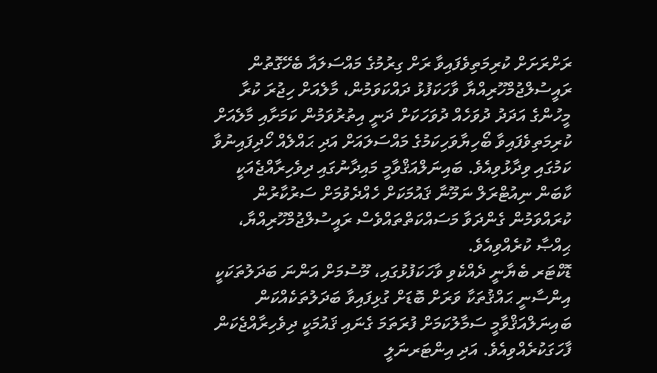ރަށްރަށަށް ކުރިމަތިވެފައިވާ ރަށް ގިރުމުގެ މައްސަލައާ ބެހޭގޮތުން ރައީސުލްޖުމްހޫރިއްޔާ ވާހަކަފުޅު ދައްކަވަމުން، މާލެއަށް ހިޖުރަ ކުރާ މީހުންގެ އަދަދު ދުވަހެއް ދުވަހަކަށް ދަނީ އިތުރުވަމުން ކަމަށާއި މާލެއަށް ކުރިމަތިވެފައިވާ ބޯހިޔާވަހިކަމުގެ މައްސަލައަށް އަދި ޙައްލެއް ހޯދިފައިނުވާ ކަމުގައި ވިދާޅުވިއެވެ. ބައިނަލްއަޤްވާމީ މައިދާނުގައި ދިވެހިރާއްޖެއަކީ ކާބަން ނިއުޓްރަލް ނަމޫނާ ޤައުމަކަށް ހެއްދެވުމަށް ސަރުކާރުން ކުރައްވަމުން ގެންދަވާ މަސައްކަތްތައްވެސް ރައީސުލްޖުމްހޫރިއްޔާ، ޙިއްޞާ ކުރެއްވިއެވެ.
ޑޮކްޓަރ ބެޔާނީ ދެއްކެވި ވާހަކަފުޅުގައި، މޫސުމަށް އަންނަ ބަދަލުތަކަކީ އިންސާނީ ޙައްޤުތަކާ ވަރަށް ބޮޑަށް ގުޅިފައިވާ ބަދަލުތަކެއްކަން ބައިނަލްއަޤްވާމީ ސަމާލުކަމަށް ފުރަތަމަ ގެނައި ޤައުމަކީ ދިވެހިރާއްޖެކަން ފާހަގަކުރެއްވިއެވެ. އަދި އިންޓަރނަލީ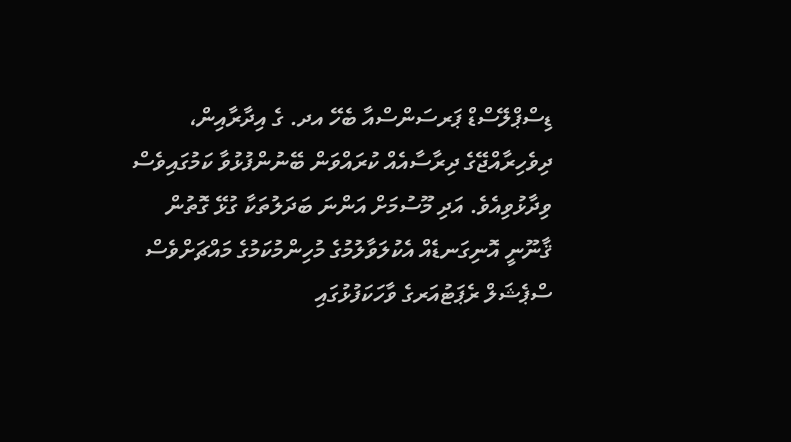ޑިސްޕްލޭސްޑް ޕަރސަންސްއާ ބެހޭ އދ. ގެ އިދާރާއިން، ދިވެހިރާއްޖޭގެ ދިރާސާއެއް ކުރައްވަން ބޭނުންފުޅުވާ ކަމުގައިވެސް ވިދާޅުވިއެވެ. އަދި މޫސުމަށް އަންނަ ބަދަލުތަކާ ގުޅޭ ގޮތުން ޤާނޫނީ އޮނިގަނޑެއް އެކުލަވާލުމުގެ މުހިންމުކަމުގެ މައްޗަށްވެސް ސްޕެޝަލް ރެޕަޓުއަރގެ ވާހަކަފުޅުގައި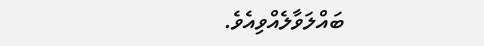ބައްލަވާލެއްވިއެވެ.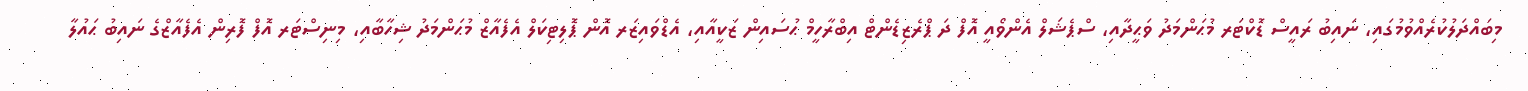މިބައްދަލުކުރެއްވުމުގައި، ނައިބު ރައީސް ޑޮކްޓަރ މުޙަންމަދު ވަޙީދާއި، ސްޕެޝަލް އެންވޯއީ އޮފް ދަ ޕްރެޒިޑެންޓް އިބްރާހީމް ޙުސައިން ޒަކީއާއި، އެޑްވައިޒަރ އޮން ޕޮލިޓިކަލް އެފެއާޒް މުޙަންމަދު ޝިހާބާއި، މިނިސްޓަރ އޮފް ފޮރިން އެފެއާޒްގެ ނައިބު ޙައުލާ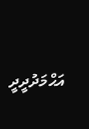އަޙްމަދުދީދީ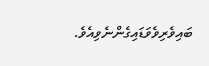ބައިވެރިވެވަޑައިގެންނެވިއެވެ.